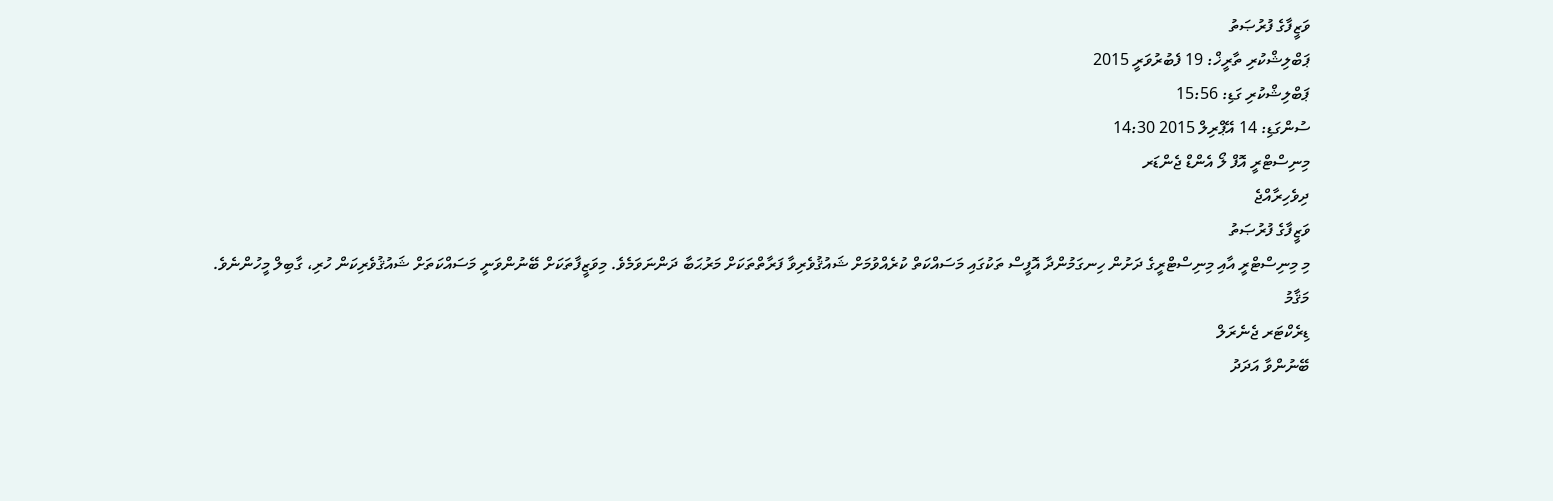ވަޒީފާގެ ފުރުޞަތު
ޕަބްލިޝްކުރި ތާރީޚް: 19 ފެބުރުވަރީ 2015
ޕަބްލިޝްކުރި ގަޑި: 15:56
ސުންގަޑި: 14 އޭޕްރިލް 2015 14:30
މިނިސްޓްރީ އޮފް ލޯ އެންޑް ޖެންޑަރ
ދިވެހިރާއްޖެ
ވަޒީފާގެ ފުރުޞަތު
މި މިނިސްޓްރީ އާއި މިނިސްޓްރީގެ ދަށުން ހިނގަމުންދާ އޮފީސް ތަކުގައި މަސައްކަތް ކުރެއްވުމަށް ޝައުޤުވެރިވާ ފަރާތްތަކަށް މަރުޙަބާ ދަންނަވަމެވެ. މިވަޒީފާތަކަށް ބޭނުންވަނީ މަސައްކަތަށް ޝައުޤުވެރިކަން ހުރި، ގާބިލް މީހުންނެވެ.
މަޤާމު
ޑިރެކްޓަރ ޖެނެރަލް
ބޭނުންވާ އަދަދު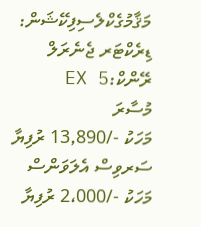މަޤާމުގެކްލެސިފިކޭޝަން: ޑިރެކްޓަރ ޖެނެރަލް
ރޭންކް:EX 5
މުސާރަ
މަހަކު -/13,890 ރުފިޔާ
ސަރވިސް އެލަވަންސް
މަހަކު -/2،000 ރުފިޔާ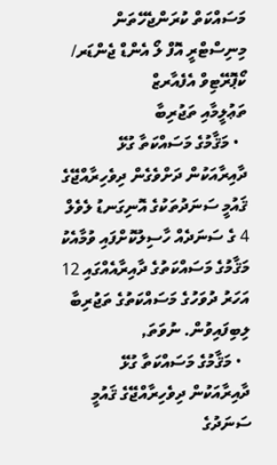މަސައްކަތް ކުރަންޖެހޭތަން
މިނިސްޓްރީ އޮފް ލޯ އެންޑް ޖެންޑަރ/ ކޯޕޮރޭޓިވް އެފެއާރޒް
ތަޢުލީމާއި ތަޖުރިބާ
  • މަޤާމުގެ މަސައްކަތާ ގުޅޭ ދާއިރާއަކުން ދަށްވެގެން ދިވެހިރާއްޖޭގެ ޤައުމީ ސަނަދުތަކުގެ އޮނިގަނޑު ލެވެލް 4 ގެ ސަނަދެއް ހާސިލުކޮށްފައި ވުމާއެކު މަޤާމުގެ މަސައްކަތުގެ ދާއިރާއެއްގައި 12 އަހަރު ދުވަހުގެ މަސައްކަތުގެ ތަޖުރިބާ ލިބިފައިވުން. ނުވަތަ,
  • މަޤާމުގެ މަސައްކަތާ ގުޅޭ ދާއިރާއަކުން ދިވެހިރާއްޖޭގެ ޤައުމީ ސަނަދުގެ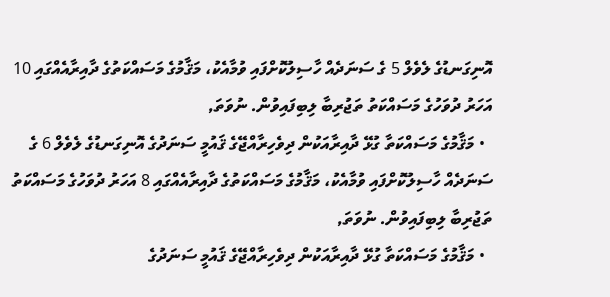އޮނިގަނޑުގެ ލެވެލް 5 ގެ ސަނަދެއް ހާސިލުކޮށްފައި ވުމާއެކު، މަޤާމުގެ މަސައްކަތުގެ ދާއިރާއެއްގައި 10 އަހަރު ދުވަހުގެ މަސައްކަތު ތަޖުރިބާ ލިބިފައިވުން. ނުވަތަ,
  • މަޤާމުގެ މަސައްކަތާ ގުޅޭ ދާއިރާއަކުން ދިވެހިރާއްޖޭގެ ޤައުމީ ސަނަދުގެ އޮނިގަނޑުގެ ލެވެލް 6 ގެ ސަނަދެއް ހާސިލުކޮށްފައި ވުމާއެކު، މަޤާމުގެ މަސައްކަތުގެ ދާއިރާއެއްގައި 8 އަހަރު ދުވަހުގެ މަސައްކަތު ތަޖުރިބާ ލިބިފައިވުން. ނުވަތަ,
  • މަޤާމުގެ މަސައްކަތާ ގުޅޭ ދާއިރާއަކުން ދިވެހިރާއްޖޭގެ ޤައުމީ ސަނަދުގެ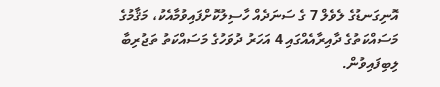އޮނިގަނޑުގެ ލެވެލް 7 ގެ ސަނަދެއް ހާސިލުކޮށްފައިވުމާއެކު، މަޤާމުގެ މަސައްކަތުގެ ދާއިރާއެއްގައި 4 އަހަރު ދުވަހުގެ މަސައްކަތު ތަޖުރިބާ ލިބިފައިވުން.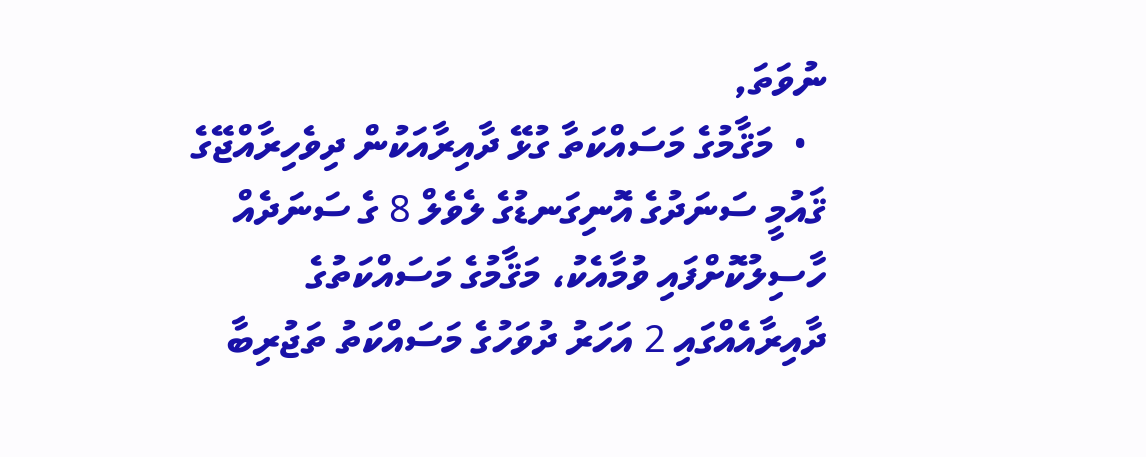ނުވަތަ,
  •  މަޤާމުގެ މަސައްކަތާ ގުޅޭ ދާއިރާއަކުން ދިވެހިރާއްޖޭގެ ޤައުމީ ސަނަދުގެ އޮނިގަނޑުގެ ލެވެލް 8 ގެ ސަނަދެއް ހާސިލުކޮށްފައި ވުމާއެކު، މަޤާމުގެ މަސައްކަތުގެ ދާއިރާއެއްގައި 2 އަހަރު ދުވަހުގެ މަސައްކަތު ތަޖުރިބާ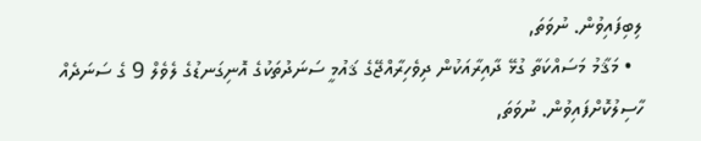ލިބިފައިވުން. ނުވަތަ,
  • މަޤާމު މަސައްކަތާ ގުޅޭ ދާއިރާއަކުން ދިވެހިރާއްޖޭގެ ޤައުމީ ސަނަދުތަކުގެ އޮނިގަނޑުގެ ލެވެލް 9 ގެ ސަނަދެއް ހާސިލުކޮށްފައިވުން. ނުވަތަ,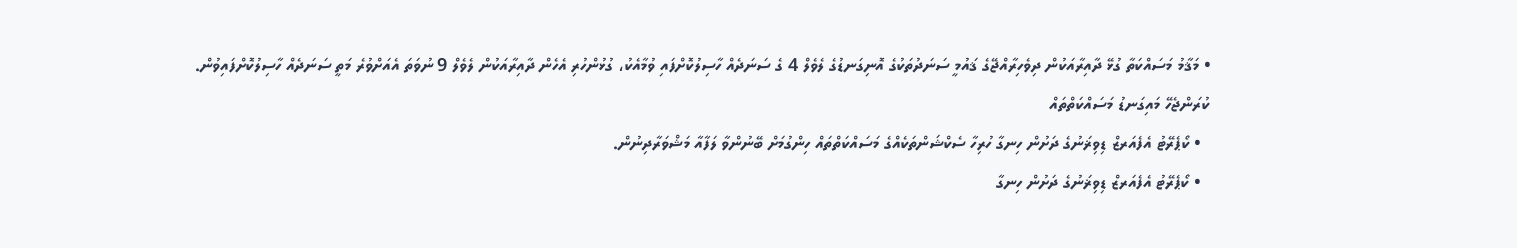• މަޤާމު މަސައްކަތާ ގުޅޭ ދާއިރާއަކުން ދިވެހިރާއްޖޭގެ ޤައުމީ ސަނަދުތަކުގެ އޮނިގަނޑުގެ ލެވެލް 4 ގެ ސަނަދެއް ހާސިލުކޮށްފައި ވުމާއެކު، ގުޅުންހުރި އެހެން ދާއިރާއަކުން ލެވެލް 9 ނުވަތަ އެއަށްވުރެ މަތީ ސަނަދެއް ހާސިލުކޮށްފައިވުން.
ކުރަންޖެހޭ މައިގަނޑު މަސައްކަތްތައް
  • ކޯޕެރޭޓު އެފެއަރޒް ޑިވިޜަނުގެ ދަށުން ހިނގާ ހުރިހާ ސެކްޝަންތަކެއްގެ މަސައްކަތްތައް ހިންގުމަށް ބޭނުންވާ ލަފާއާ މަޝްވަރާދިނުން.
  • ކޯޕެރޭޓު އެފެއަރޒް ޑިވިޜަނުގެ ދަށުން ހިނގާ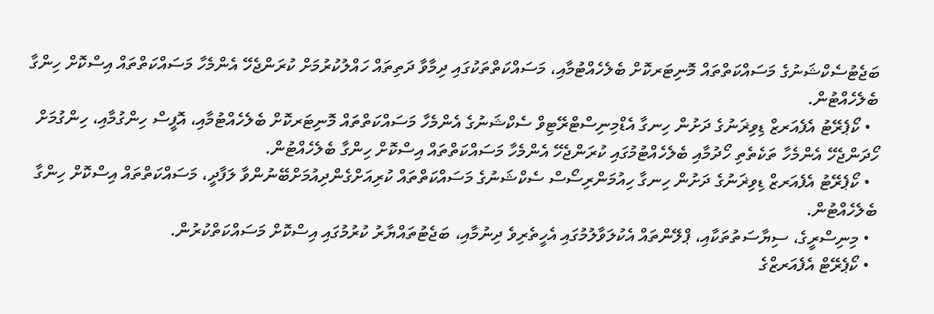ބަޖެޓުސެކްޝަނުގެ މަސައްކަތްތައް މޮނިޓަރކޮށް ބެލެހެއްޓުމާއި، މަސައްކަތްތަކުގައި ދިމާވާ ދަތިތައް ހައްލުކުރުމަށް ކުރަންޖެހޭ އެންމެހާ މަސައްކަތްތައް އިސްކޮށް ހިންގާ ބެލެހެއްޓުން.
  • ކޯޕެރޭޓު އެފެއަރޒް ޑިވިޜަނުގެ ދަށުން ހިނގާ އެޑްމިނިސްޓްރޭޓިވް ސެކްޝަނުގެ އެންމެހާ މަސައްކަތްތައް މޮނިޓަރކޮށް ބެލެހެއްޓުމާއި، އޮފީސް ހިންގުމާއި، ހިންގުމަށް ހޯދަންޖެހޭ އެންމެހާ ތަކެތެތި ހޯދުމާއި ބެލެހެއްޓުމުގައި ކުރަންޖެހޭ އެންމެހާ މަސައްކަތްތައް އިސްކޮށް ހިންގާ ބެލެހެއްޓުން.
  • ކޯޕެރޭޓު އެފެއަރޒް ޑިވިޜަނުގެ ދަށުން ހިނގާ ހިއުމަންރިސޯސް ސެކްޝަނުގެ މަސައްކަތްތައް ކުރިއަށްގެންދިއުމަށްބޭނުންވާ ލަފާދީ، މަސައްކަތްތައް އިސްކޮށް ހިންގާ ބެލެހެއްޓުން.
  • މިނިސްރީގެ، ސިޔާސަތުތަކާއި، ޕްލޭންތައް އެކުލަވާލުމުގައި އެހީތެރިވެ ދިނުމާއި، ބަޖެޓުތައްޔާރު ކުރުމުގައި އިސްކޮށް މަސައްކަތްކުރުން.
  • ކޯޕެރޭޓް އެފެއަރޒްގެ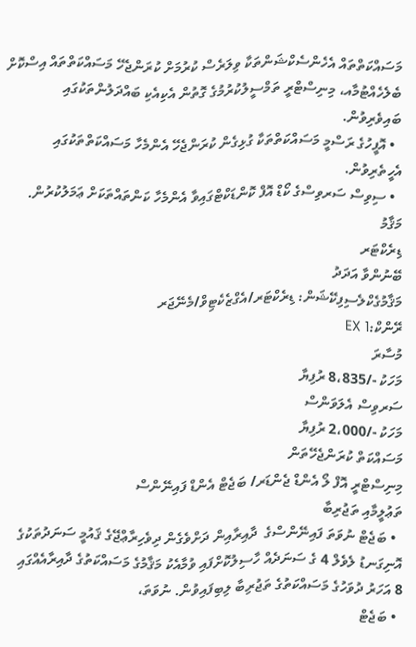މަސައްކަތްތައް އެހެންސެކްޝަންތަކާ ވިލަރެސް ކުރުމަށް ކުރަންޖެހޭ މަސައްކަތްތައް އިސްކޮށް ބެލެހެއްޓުމާއ، މިނިސްޓްރީ ތަމްސީލުކުރުމުގެ ގޮތުން އެކިއެކި ބައްދަލުންތަކުގައި ބައިވެރިވުން.
  • އޮފީހުގެ ރަސްމީ މަސައްކަތްތަކާ ގުޅިގެން ކުރަންޖެހޭ އެންމެހާ މަސައްކަތްތަކުގައި އެހީތެރިވުން.
  • ސިވިސް ސަރވިސްގެ ކޯޑް އޮފް ކޮންޑަކްޓްގައިވާ އެންމެހާ ކަންތައްތަކަށް ޢަމަލުކުރުން.
މަޤާމު
ޑިރެކްޓަރ
ބޭނުންވާ އަދަދު
މަޤާމުގެކްލެސިފިކޭޝަން: ޑިރެކްޓަރ/އެގްޒެކެޓިވް/މެނޭޖަރ
ރޭންކް:EX 1
މުސާރަ
މަހަކު -/8،835 ރުފިޔާ
ސަރވިސް އެލަވަންސް
މަހަކު -/2،000 ރުފިޔާ
މަސައްކަތް ކުރަންޖެހޭތަން
މިނިސްޓްރީ އޮފް ލޯ އެންޑް ޖެންޑަރ/ ބަޖެޓް އެންޑް ފައިނޭންސް
ތަޢުލީމާއި ތަޖުރިބާ
  • ބަޖެޓް ނުވަތަ ފައިނޭންސްގެ  ދާއިރާއިން ދަށްވެގެން ދިވެހިރާޢްޖޭގެ ޤައުމީ ސަނަދުތަކުގެ އޮނިގަނޑު ލެވެލް 4 ގެ ސަނަދެއް ހާސިލުކޮށްފައި ވުމާއެކު މަޤާމުގެ މަސައްކަތުގެ ދާއިރާއެއްގައި 8 އަހަރު ދުވަހުގެ މަސައްކަތުގެ ތަޖުރިބާ ލިބިފައިވުން. ނުވަތަ،
  • ބަޖެޓް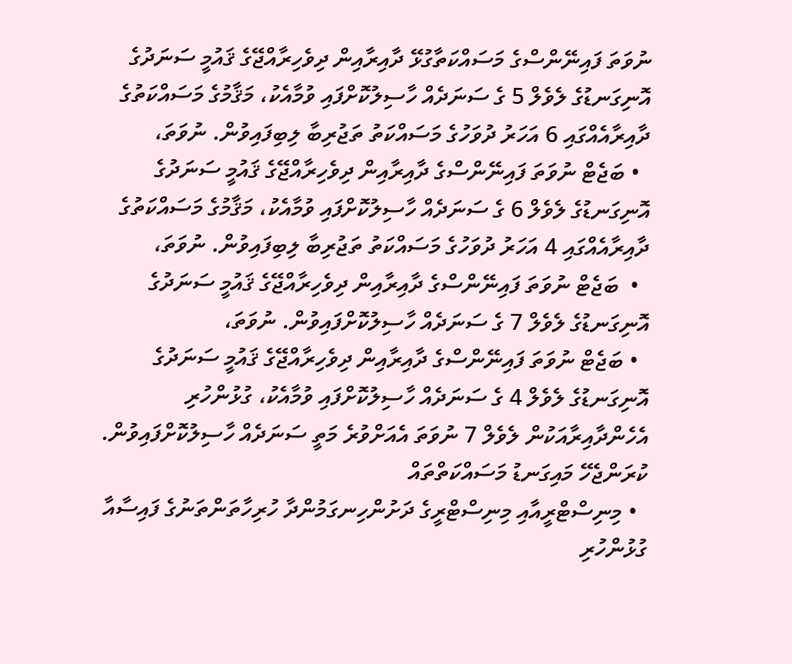ނުވަތަ ފައިނޭންސްގެ މަސައްކަތާގުޅޭ ދާއިރާއިން ދިވެހިރާއްޖޭގެ ޤައުމީ ސަނަދުގެ އޮނިގަނޑުގެ ލެވެލް 5 ގެ ސަނަދެއް ހާސިލުކޮށްފައި ވުމާއެކު، މަޤާމުގެ މަސައްކަތުގެ ދާއިރާއެއްގައި 6 އަހަރު ދުވަހުގެ މަސައްކަތު ތަޖުރިބާ ލިބިފައިވުން. ނުވަތަ،
  • ބަޖެޓް ނުވަތަ ފައިނޭންސްގެ ދާއިރާއިން ދިވެހިރާއްޖޭގެ ޤައުމީ ސަނަދުގެ އޮނިގަނޑުގެ ލެވެލް 6 ގެ ސަނަދެއް ހާސިލުކޮށްފައި ވުމާއެކު، މަޤާމުގެ މަސައްކަތުގެ ދާއިރާއެއްގައި 4 އަހަރު ދުވަހުގެ މަސައްކަތު ތަޖުރިބާ ލިބިފައިވުން. ނުވަތަ،
  •  ބަޖެޓް ނުވަތަ ފައިނޭންސްގެ ދާއިރާއިން ދިވެހިރާއްޖޭގެ ޤައުމީ ސަނަދުގެ އޮނިގަނޑުގެ ލެވެލް 7 ގެ ސަނަދެއް ހާސިލުކޮށްފައިވުން. ނުވަތަ،
  • ބަޖެޓް ނުވަތަ ފައިނޭންސްގެ ދާއިރާއިން ދިވެހިރާއްޖޭގެ ޤައުމީ ސަނަދުގެ އޮނިގަނޑުގެ ލެވެލް 4 ގެ ސަނަދެއް ހާސިލުކޮށްފައި ވުމާއެކު، ގުޅުންހުރި އެހެންދާއިރާއަކުން ލެވެލް 7 ނުވަތަ އެއަށްވުރެ މަތީ ސަނަދެއް ހާސިލުކޮށްފައިވުން.
ކުރަންޖެހޭ މައިގަނޑު މަސައްކަތްތައް
  • މިނިސްޓްރީއާއި މިނިސްޓްރީގެ ދަށުންހިނގަމުންދާ ހުރިހާތަންތަނުގެ ފައިސާއާ ގުޅުންހުރި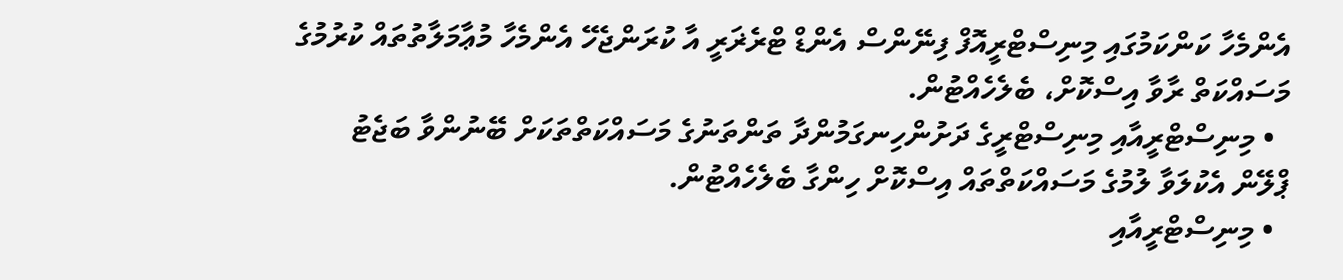އެންމެހާ ކަންކަމުގައި މިނިސްޓްރީއޮފް ފިނޭންސް އެންޑް ޓްރެޜަރީ އާ ކުރަންޖެހޭ އެންމެހާ މުޢާމަލާތުތައް ކުރުމުގެ މަސައްކަތް ރާވާ އިސްކޮށް، ބެލެހެއްޓުން.
  • މިނިސްޓްރީއާއި މިނިސްޓްރީގެ ދަށުންހިނގަމުންދާ ތަންތަނުގެ މަސައްކަތްތަކަށް ބޭނުންވާ ބަޖެޓު ޕްލޭން އެކުލަވާ ލުމުގެ މަސައްކަތްތައް އިސްކޮށް ހިންގާ ބެލެހެއްޓުން.
  • މިނިސްޓްރީއާއި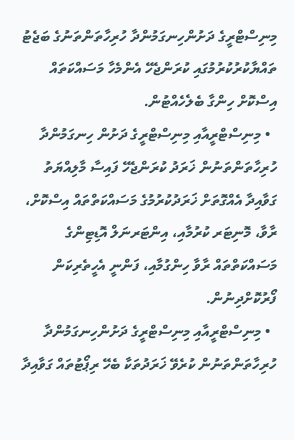މިނިސްޓްރީގެ ދަށުންހިނގަމުންދާ ހުރިހާތަންތަނުގެ ބަޖެޓު ތައްޔާކުރުކުރުމުގައި ކުރަންޖެހޭ އެންމެހާ މަސައްކަތައް އިސްކޮށް ހިންގާ ބެލެހެއްޓުން.
  • މިނިސްޓްރީއާއި މިނިސްޓްރީގެ ދަށުން ހިނގަމުންދާ ހުރިހާތަންތަނުން ޚަރަދު ކުރަންޖެހޭ ފައިސާ މާލިއްޔަތު ގަވާއިދާ އެއްގޮތަށް ޚަރަދުކުރުމުގެ މަސައްކަތްތައް އިސްކޮށް، ރާވާ، މޮނިޓަރ ކުރުމާއި، އިންޓަރނަލް އޮޑިޓިންގެ މަސައްކަތްތައް ރާވާ ހިންގުމާއި، ފަންނީ އެހީތެރިކަން ފޯރުކޮށްދިނުން.
  • މިނިސްޓްރީއާއި މިނިސްޓްރީގެ ދަށުންހިނގަމުންދާ ހުރިހާތަންތަނުން ކުރެވޭ ޚަރަދުތަކާ ބެހޭ ރިޕޯޓުތައް ގަވާއިދާ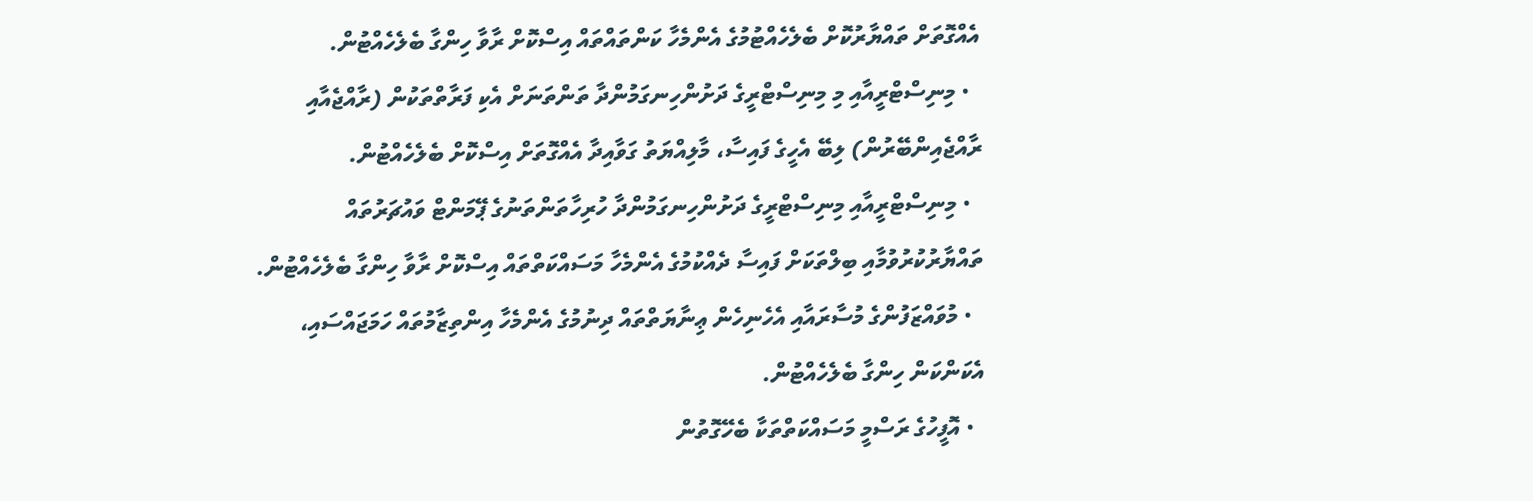އެއްގޮތަށް ތައްޔާރުކޮށް ބެލެހެއްޓުމުގެ އެންމެހާ ކަންތައްތައް އިސްކޮށް ރާވާ ހިންގާ ބެލެހެއްޓުން.
  • މިނިސްޓްރީއާއި މި މިނިސްޓްރީގެ ދަށުންހިނގަމުންދާ ތަންތަނަށް އެކި ފަރާތްތަކުން (ރާއްޖެއާއި ރާއްޖެއިންބޭރުން) ލިބޭ އެހީގެ ފައިސާ، މާލިއްޔަތު ގަވާއިދާ އެއްގޮތަށް އިސްކޮށް ބެލެހެއްޓުން.
  • މިނިސްޓްރީއާއި މިނިސްޓްރީގެ ދަށުންހިނގަމުންދާ ހުރިހާތަންތަނުގެ ޕޭމަންޓް ވައުޗަރުތައް ތައްޔާރުކުރުވުމާއި ބިލްތަކަށް ފައިސާ ދެއްކުމުގެ އެންމެހާ މަސައްކަތްތައް އިސްކޮށް ރާވާ ހިންގާ ބެލެހެއްޓުން.
  • މުވައްޒަފުންގެ މުސާރައާއި އެހެނިހެން ޢިނާޔަތްތައް ދިނުމުގެ އެންމެހާ އިންތިޒާމުތައް ހަމަޖައްސައި، އެކަންކަން ހިންގާ ބެލެހެއްޓުން.
  • އޮފީހުގެ ރަސްމީ މަސައްކަތްތަކާ ބެހޭގޮތުން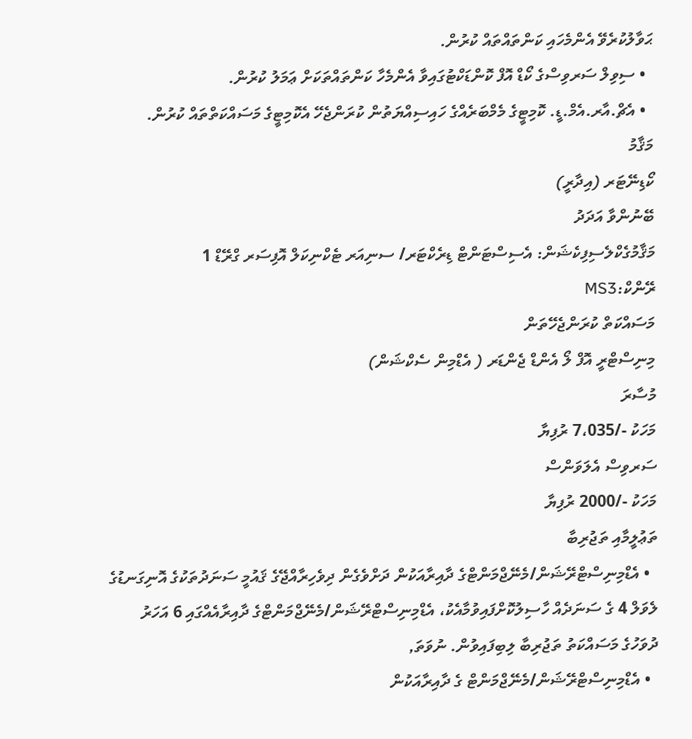ޙަވާލުކުރެވޭ އެންމެހައި ކަންތައްތައް ކުރުން.
  • ސިވިލް ސަރވިސްގެ ކޯޑް އޮފް ކޮންޑަކްޓުގައިވާ އެންމެހާ ކަންތައްތަކަށް ޢަމަލު ކުރުން.
  • އެޗް.އާރ.އެމް.ޑީ. ކޮމިޓީގެ މެމްބަރެއްގެ ހައިސިއްޔަތުން ކުރަންޖެހޭ އެކޮމިޓީގެ މަސައްކަތްތައް ކުރުން.
މަޤާމު
ކޯޑިނޭޓަރ (އިދާރީ)
ބޭނުންވާ އަދަދު
މަޤާމުގެކްލެސިފިކެޝަން: އެސިސްޓަންޓް ޑިރެކްޓަރ/ ސނިއަރ ޓެކްނިކަލް އޮފިސަރ ގްރޭޑް 1
ރޭންކް:MS3
މަސައްކަތް ކުރަންޖެހޭތަން
މިނިސްޓްރީ އޮފް ލޯ އެންޑް ޖެންޑަރ ( އެޑްމިން ސެކްޝަން)
މުސާރަ
މަހަކު -/7،035 ރުފިޔާ
ސަރވިސް އެލަވަންސް
މަހަކު -/2000 ރުފިޔާ
ތަޢުލީމާއި ތަޖުރިބާ
  • އެޑްމިނިސްޓްރޭޝަން/މެނޭޖްމަންޓްގެ ދާއިރާއަކުން ދަށްވެގެން ދިވެހިރާއްޖޭގެ ޤައުމީ ސަނަދުތަކުގެ އޮނިގަނޑުގެ ލެވަލް 4 ގެ ސަނަދެއް ހާސިލުކޮށްފައިވުމާއެކު، އެޑްމިނިސްޓްރޭޝަން/މެނޭޖްމަންޓްގެ ދާއިރާއެއްގައި 6 އަހަރު ދުވަހުގެ މަސައްކަތު ތަޖުރިބާ ލިބިފައިވުން. ނުވަތަ,
  • އެޑްމިނިސްޓްރޭޝަން/މެނޭޖްމަންޓް ގެ ދާއިރާއަކުން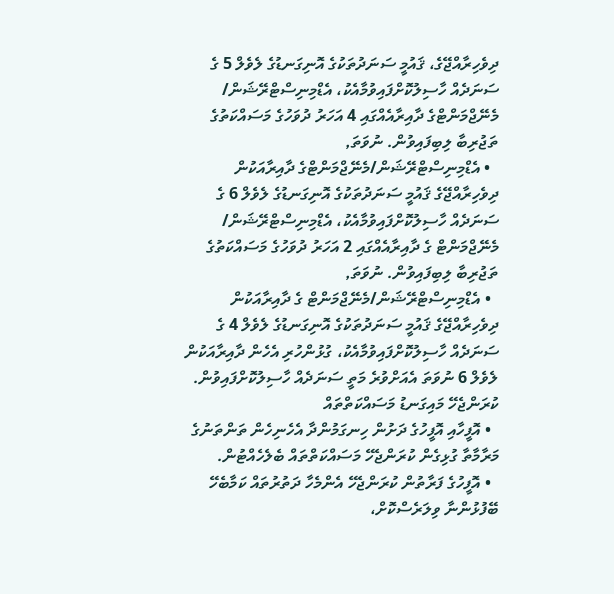ދިވެހިރާއްޖޭގެ، ޤައުމީ ސަނަދުތަކުގެ އޮނިގަނޑުގެ ލެވެލް 5 ގެ ސަނަދެއް ހާސިލުކޮށްފައިވުމާއެކު، އެޑްމިނިސްޓްރޭޝަން/ މެނޭޖްމަންޓްގެ ދާއިރާއެއްގައި 4 އަހަރު ދުވަހުގެ މަސައްކަތުގެ ތަޖުރިބާ ލިބިފައިވުން. ނުވަތަ,
  • އެޑްމިނިސްޓްރޭޝަން/މެނޭޖްމަންޓްގެ ދާއިރާއަކުން ދިވެހިރާއްޖޭގެ ޤައުމީ ސަނަދުތަކުގެ އޮނިގަނޑުގެ ލެވެލް 6 ގެ ސަނަދެއް ހާސިލުކޮށްފައިވުމާއެކު، އެޑްމިނިސްޓްރޭޝަން/ މެނޭޖްމަންޓް ގެ ދާއިރާއެއްގައި 2 އަހަރު ދުވަހުގެ މަސައްކަތުގެ ތަޖުރިބާ ލިބިފައިވުން. ނުވަތަ,
  • އެޑްމިނިސްޓްރޭޝަން/މެނޭޖްމަންޓް ގެ ދާއިރާއަކުން ދިވެހިރާއްޖޭގެ ޤައުމީ ސަނަދުތަކުގެ އޮނިގަނޑުގެ ލެވެލް 4 ގެ ސަނަދެއް ހާސިލުކޮށްފައިވުމާއެކު، ގުޅުންހުރި އެހެން ދާއިރާއަކުން ލެވެލް 6 ނުވަތަ އެއަށްވުރެ މަތީ ސަނަދެއް ހާސިލުކޮށްފައިވުން.
ކުރަންޖެހޭ މައިގަނޑު މަސައްކަތްތައް
  • އޮފީހާއި އޮފީހުގެ ދަށުން ހިނގަމުންދާ އެހެނިހެން ތަންތަނުގެ މަރާމާތާ ގުޅިގެން ކުރަންޖެހޭ މަސައްކަތްތައް ބެލެހެއްޓުން.
  • އޮފީހުގެ ފަރާތުން ކުރަންޖެހޭ އެންމެހާ ދަތުރުތައް ކަމާބެހޭ ބޭފުޅުންނާ ވިލަރެސްކޮށް،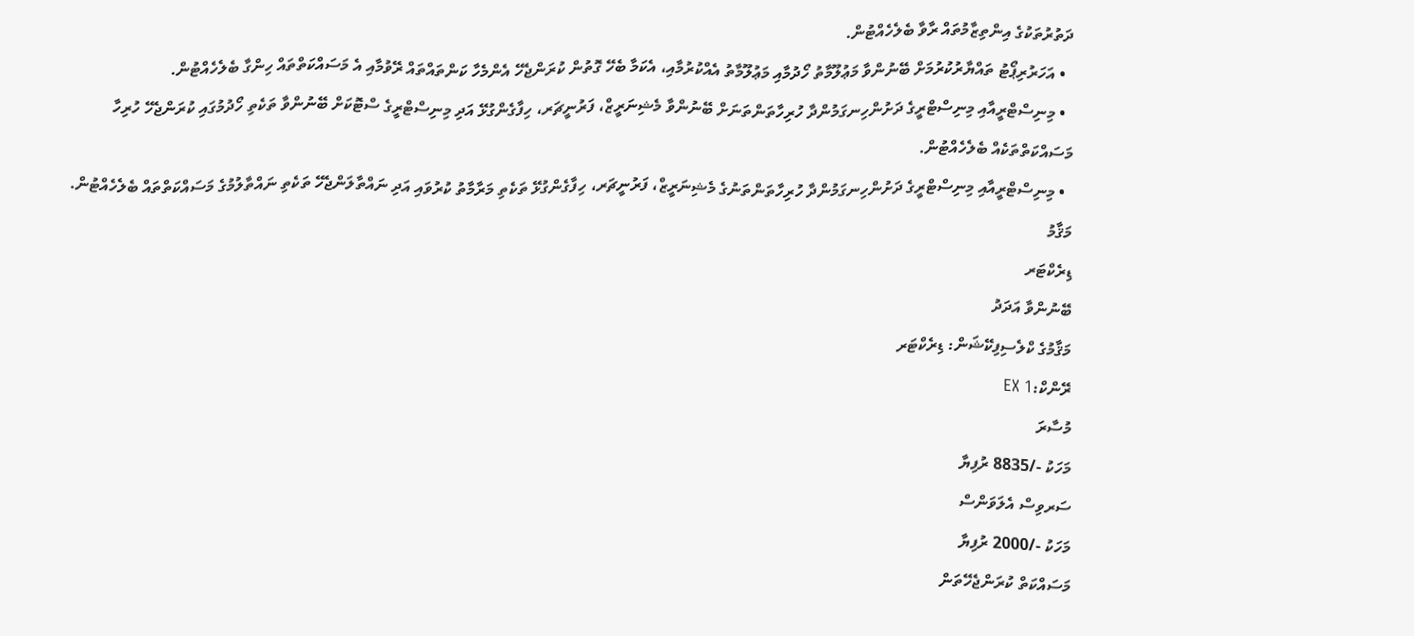ދަތުރުތަކުގެ އިންތިޒާމުތައް ރާވާ ބެލެހެއްޓުން.
  • އަހަރުރިޕޯޓު ތައްޔާރުކުރުމަށް ބޭނުންވާ މަޢުލޫމާތު ހޯދުމާއި މަޢުލޫމާތު އެއްކުރުމާއި، އެކަމާ ބެހޭ ގޮތުން ކުރަންޖެހޭ އެންމެހާ ކަންތައްތައް ރޭވުމާއި އެ މަސައްކަތްތައް ހިންގާ ބެލެހެއްޓުން.
  • މިނިސްޓްރީއާއި މިނިސްޓްރީގެ ދަށުންހިނގަމުންދާ ހުރިހާތަންތަނަށް ބޭނުންވާ މެޝިނަރީޒް، ފަރުނީޗަރ، ހިފާގެންގުޅޭ އަދި މިނިސްޓްރީގެ ސްޓޮކަށް ބޭނުންވާ ތަކެތި ހޯދުމުގައި ކުރަންޖެހޭ ހުރިހާ މަސައްކަތްތަކެއް ބެލެހެއްޓުން.
  • މިނިސްޓްރީއާއި މިނިސްޓްރީގެ ދަށުންހިނގަމުންދާ ހުރިހާތަންތަނުގެ މެޝިނަރީޒް، ފަރުނީޗަރ، ހިފާގެންގުޅޭ ތަކެތި މަރާމާތު ކުރުވައި އަދި ނައްތާލަންޖެހޭ ތަކެތި ނައްތާލުމުގެ މަސައްކަތްތައް ބެލެހެއްޓުން.
މަޤާމު
ޑިރެކްޓަރ
ބޭނުންވާ އަދަދު
މަޤާމުގެ ކްލެސިފިކޭޝަން: ޑިރެކްޓަރ
ރޭންކް:EX 1
މުސާރަ
މަހަކު -/8835 ރުފިޔާ
ސަރވިސް އެލަވަންސް
މަހަކު -/2000 ރުފިޔާ
މަސައްކަތް ކުރަންޖެހޭތަން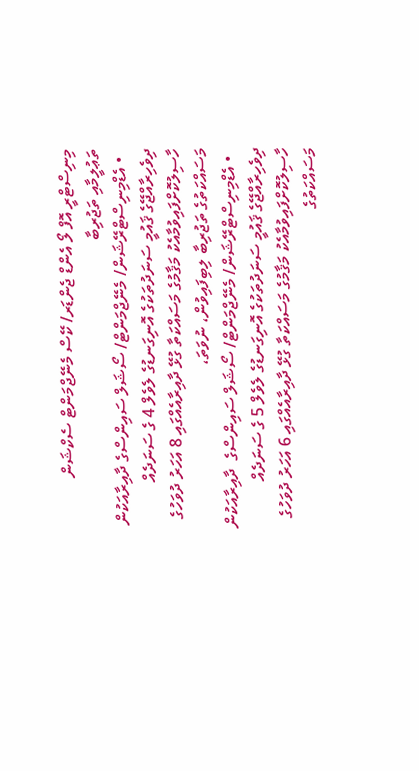މިނިސްޓްރީ އޮފް ލޯ އެންޑް ޖެންޑަރ/ ކޭސް މެނޭޖްމަންޓް ސެކްޝަން
ތަޢުލީމާއި ތަޖުރިބާ
  • އެޑްމިނިސްޓްރޭޝަން/ މެނޭޖްމަންޓް/ ސޯޝަލް ސައިންސްގެ ދާއިރާއަކުން ދިވެހިރާއްޖޭގެ ޤައުމީ ސަނަދުތަކުގެ އޮނިގަނޑުގެ ލެވެލް 4 ގެ ސަނަދެއް ހާސިލުކޮށްފައިވުމާއެކު މަޤާމުގެ މަސައްކަތާ ގުޅޭ ދާއިރާއެއްގައި 8 އަހަރު ދުވަހުގެ މަސައްކަތުގެ ތަޖުރިބާ ލިބިފައިވުން، ނުވަތަ،
  • އެޑްމިނިސްޓްރޭޝަން/ މެނޭޖްމަންޓް/ ސޯޝަލް ސައިންސްގެ  ދާއިރާއަކުން ދިވެހިރާއްޖޭގެ ޤައުމީ ސަނަދުތަކުގެ އޮނިގަނޑުގެ ލެވެލް 5 ގެ ސަނަދެއް ހާސިލުކޮށްފައިވުމާއެކު މަޤާމުގެ މަސައްކަތާ ގުޅޭ ދާއިރާއެއްގައި 6 އަހަރު ދުވަހުގެ މަސައްކަތުގެ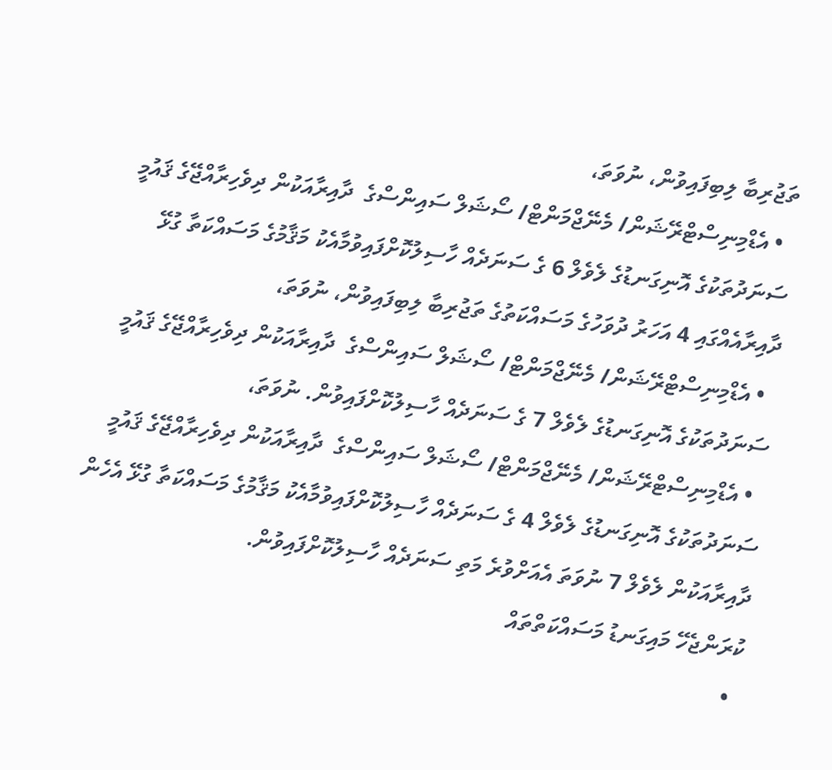ތަޖުރިބާ ލިބިފައިވުން، ނުވަތަ،
  • އެޑްމިނިސްޓްރޭޝަން/ މެނޭޖްމަންޓް/ ސޯޝަލް ސައިންސްގެ  ދާއިރާއަކުން ދިވެހިރާއްޖޭގެ ޤައުމީ ސަނަދުތަކުގެ އޮނިގަނޑުގެ ލެވެލް 6 ގެ ސަނަދެއް ހާސިލުކޮށްފައިވުމާއެކު މަޤާމުގެ މަސައްކަތާ ގުޅޭ ދާއިރާއެއްގައި 4 އަހަރު ދުވަހުގެ މަސައްކަތުގެ ތަޖުރިބާ ލިބިފައިވުން، ނުވަތަ،
  • އެޑްމިނިސްޓްރޭޝަން/ މެނޭޖްމަންޓް/ ސޯޝަލް ސައިންސްގެ  ދާއިރާއަކުން ދިވެހިރާއްޖޭގެ ޤައުމީ ސަނަދުތަކުގެ އޮނިގަނޑުގެ ލެވެލް 7 ގެ ސަނަދެއް ހާސިލުކޮށްފައިވުން. ނުވަތަ،
  • އެޑްމިނިސްޓްރޭޝަން/ މެނޭޖްމަންޓް/ ސޯޝަލް ސައިންސްގެ  ދާއިރާއަކުން ދިވެހިރާއްޖޭގެ ޤައުމީ ސަނަދުތަކުގެ އޮނިގަނޑުގެ ލެވެލް 4 ގެ ސަނަދެއް ހާސިލުކޮށްފައިވުމާއެކު މަޤާމުގެ މަސައްކަތާ ގުޅޭ އެހެން ދާއިރާއަކުން ލެވެލް 7 ނުވަތަ އެއަށްވުރެ މަތި ސަނަދެއް ހާސިލުކޮށްފައިވުން.
ކުރަންޖެހޭ މައިގަނޑު މަސައްކަތްތައް
  •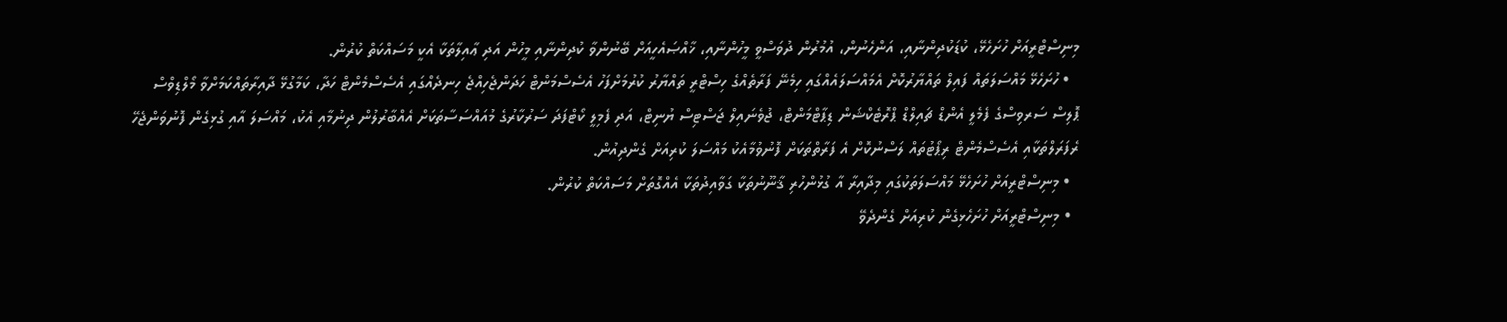މިނިސްޓްރީއަށް ހުށަހެޅޭ، ކުޑަކުދިންނާއި، އަންހެނުން، އުމުރުން ދުވަސްވީ މީހުންނާއި، ޚާއްޞައެހީއަށް ބޭނުންވާ ކުދިންނާއި މީހުން އަދި ޢާއިލާތަކާ އެކީ މަސައްކަތް ކުރުން.
  • ހުށަހެޅޭ މައްސަލަތައް ފައިލް ތައްޔާރުކޮށް އެމައްސަލައެއްގައި ހިމެނޭ ފަރާތެއްގެ ހިސްޓްރީ ތައްޔާރު ކުރުމަށްފަހު އެސެސްމަންޓް ހަދަންޖެހިއްޖެ ހިނދެއްގައި އެސެސްމެންޓް ހަދާ، ކަމާގުޅޭ ދާއިރާތައްކަމަށްވާ މޯލްޑިވްސް ޕޮލިސް ސަރވިސްގެ ފެމެލީ އެންޑް ޗައިލްޑް ޕްރޮޓެކްޝަން ޑިޕާޓްމަންޓް، ޖުވެނައިލް ޖަސްޓިސް ޔުނިޓް، އަދި ފެމިލީ ކޯޓްފަދަ ސަރުކާރުގެ މުއައްސަސާތަކަށް އެއްބާރުލުން ދިނުމާއި އެކު، މައްސަލަ އާއި ގުޅިގެން ފޮނުވަންޖެހޭ ރެފަރަލްތަކާއި އެސެސްމެންޓް ރިޕޯޓުތައް ލަސްނުކޮށް އެ ފަރާތްތަކަށް ފޮނުވުމާއެކު މައްސަލަ ކުރިއަށް ގެންދިއުން.
  • މިނިސްޓްރީއަށް ހުށަހެޅޭ މައްސަލަތަކުގައި މިދާއިރާ އާ ގުޅުންހުރި ޤާނޫނުތަކާ ގަވާއިދުތަކާ އެއްގޮތަށް މަސައްކަތް ކުރުން.
  • މިނިސްޓްރީއަށް ހުށަހެޅިގެން ކުރިއަށް ގެންދެވޭ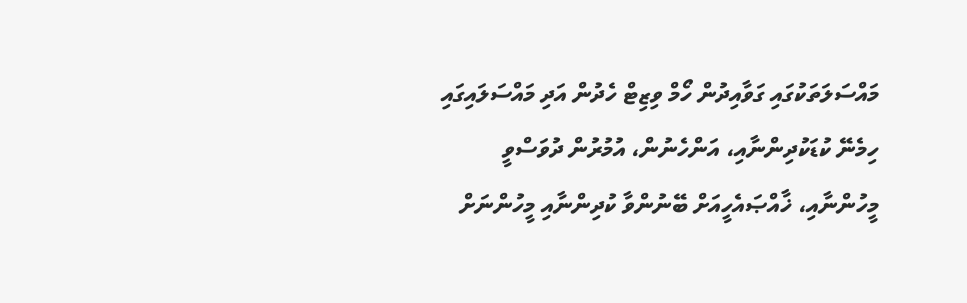މައްސަލަތަކުގައި ގަވާއިދުން ހޯމް ވިޒިޓް ހެދުން އަދި މައްސަލައިގައި ހިމެނޭ ކުޑަކުދިންނާއި، އަންހެނުން، އުމުރުން ދުވަސްވީ މީހުންނާއި، ޚާއްޞައެހީއަށް ބޭނުންވާ ކުދިންނާއި މީހުންނަށް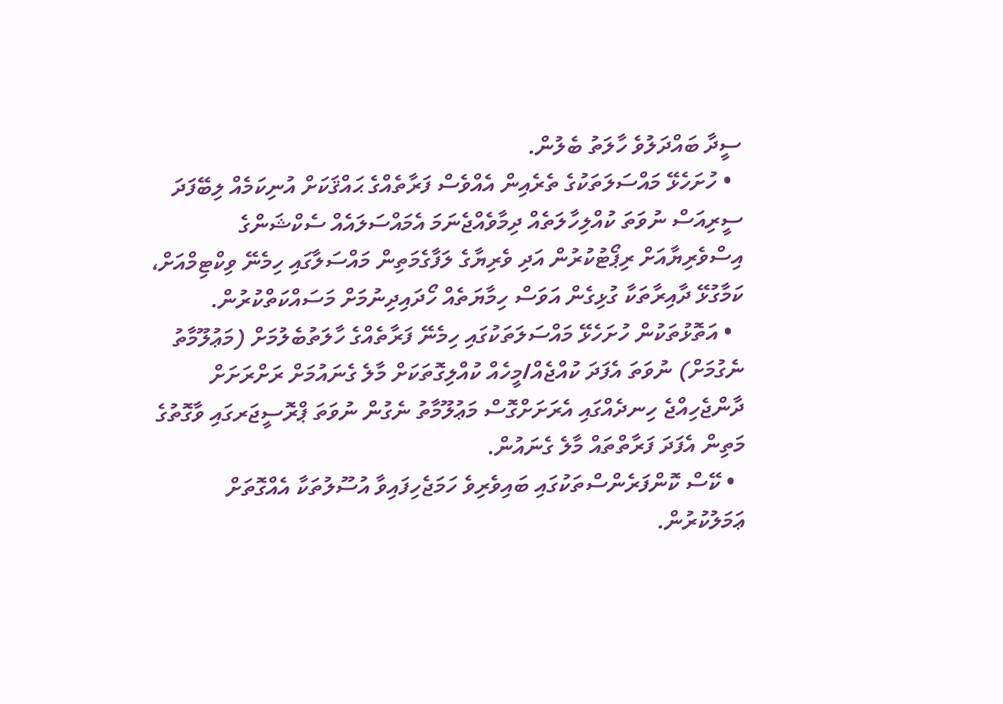ސީދާ ބައްދަލުވެ ހާލަތު ބެލުން.
  • ހުށަހެޅޭ މައްސަލަތަކުގެ ތެރެއިން އެއްވެސް ފަރާތެއްގެ ޙައްޤަކަށް އުނިކަމެއް ލިބޭފަދަ ސީރިއަސް ނުވަތަ ކުއްލިހާލަތެއް ދިމާވެއްޖެނަމަ އެމައްސަލައެއް ސެކްޝަންގެ އިސްވެރިޔާއަށް ރިޕޯޓުކުރުން އަދި ވެރިޔާގެ ލަފާގެމަތިން މައްސަލާގައި ހިމެނޭ ވިކްޓިމްއަށް، ކަމާގުޅޭ ދާއިރާތަކާ ގުޅިގެން އަވަސް ހިމާޔަތެއް ހޯދައިދިނުމަށް މަސައްކަތްކުރުން.
  • އަތޮޅުތަކުން ހުށަހެޅޭ މައްސަލަތަކުގައި ހިމެނޭ ފަރާތެއްގެ ހާލަތުބެލުމަށް (މަޢުލޫމާތު ނެގުމަށް) ނުވަތަ އެފަދަ ކުއްޖެއް/މީހެއް ކުއްލިގޮތަކަށް މާލެ ގެނައުމަށް ރަށްރަށަށް ދާންޖެހިއްޖެ ހިނދެއްގައި އެރަށަށްގޮސް މަޢުލޫމާތު ނެގުން ނުވަތަ ޕްރޮސީޖަރގައި ވާގޮތުގެ މަތިން އެފަދަ ފަރާތްތައް މާލެ ގެނައުން.
  • ކޭސް ކޮންފަރެންސްތަކުގައި ބައިވެރިވެ ހަމަޖެހިފައިވާ އުސޫލުތަކާ އެއްގޮތަށް ޢަމަލުކުރުން.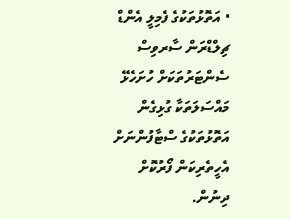• އަތޮޅުތަކުގެ ފެމިލީ އެންޑް ޗިލްޑްރަން ސާރވިސް ސެންޓަރުތަކަށް ހުށަހެޅޭ މައްސަލަތަކާ ގުޅިގެން އަތޮޅުތަކުގެ ސްޓާފުންނަށް އެހީތެރިކަން ފޯރުކޮށް ދިނުން.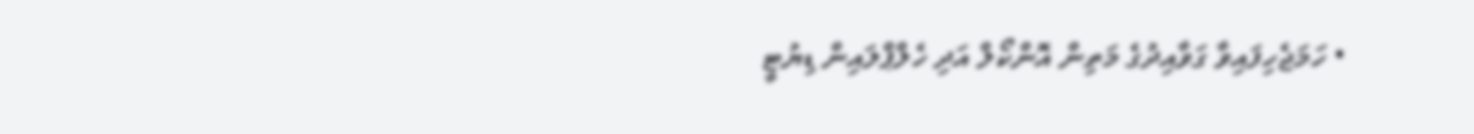• ހަމަޖެހިފައިވާ ގަވާއިދުގެ މަތިން އޮންކޯލް އަދި ހެލްޕްލައިން ޑިޔުޓީ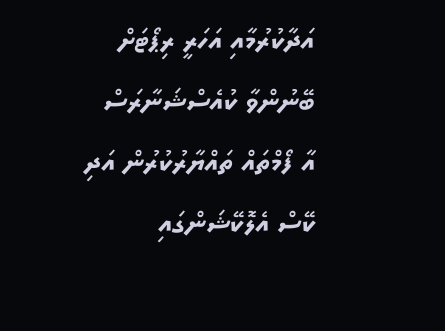އަދާކުރުމާއި އަހަރީ ރިޕޯޓަށް ބޭނުންވާ ކުއެސްޝަނާރަސް އާ ފޯމްތައް ތައްޔާރުކުރުން އަދި ކޭސް އެލޮކޭޝަންގައި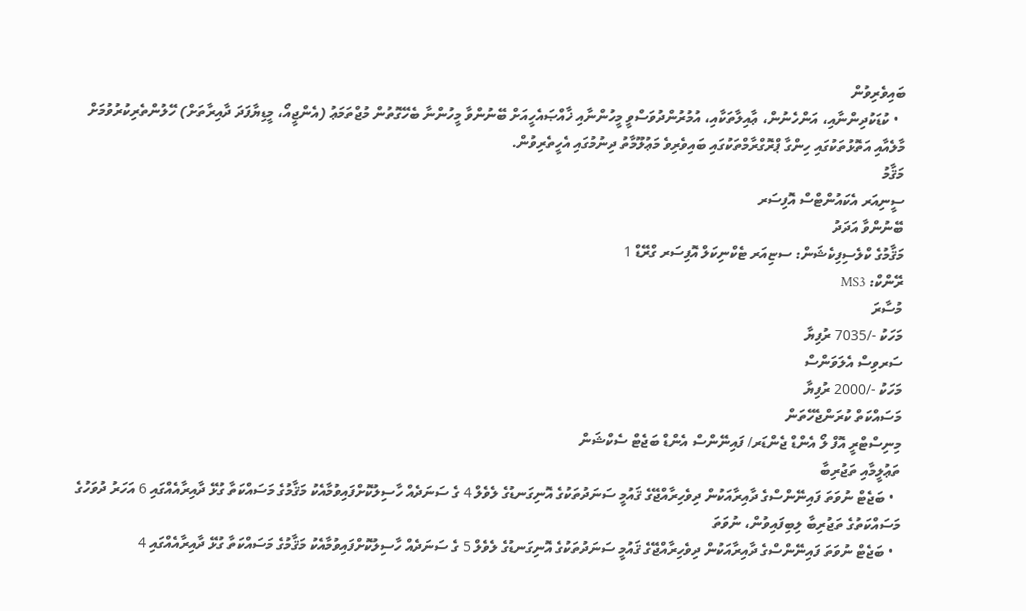ބައިވެރިވުން
  • ކުޑަކުދިންނާއި، އަންހެނުން، ޢާއިލާތަކާއި، އުމުރުންދުވަސްވީ މީހުންނާއި ޚާއްޞައެހީއަށް ބޭނުންވާ މީހުންނާ ބެހޭގޮތުން މުޖްތަމަޢު (އެންޖީއޯ، މީޑިޔާފަދަ ދާއިރާތަށް) ހޭލުންތެރިކުރުވުމަށް މާލެއާއި އަތޮޅުތަކުގައި ހިންގާ ޕްރޮގްރާމްތަކުގައި ބައިވެރިވެ މަޢުލޫމާތު ދިނުމުގައި އެހީތެރިވުން.
މަޤާމު
ސީނިއަރ އެކައުންޓްސް އޮފިސަރ
ބޭނުންވާ އަދަދު
މަޤާމުގެ ކްލެސިފިކެޝަން: ސޏިއަރ ޓެކްނިކަލް އޮފިސަރ ގްރޭޑް 1
ރޭންކް: MS3
މުސާރަ
މަހަކު -/7035 ރުފިޔާ
ސަރވިސް އެލަވަންސް
މަހަކު -/2000 ރުފިޔާ
މަސައްކަތް ކުރަންޖެހޭތަން
މިނިސްޓްރީ އޮފް ލޯ އެންޑް ޖެންޑަރ/ ފައިނޭންސް އެންޑް ބަޖެޓް ސެކްޝަން
ތަޢުލީމާއި ތަޖުރިބާ
  • ބަޖެޓް ނުވަތަ ފައިނޭންސްގެ ދާއިރާއަކުން ދިވެހިރާއްޖޭގެ ޤައުމީ ސަނަދުތަކުގެ އޮނިގަނޑުގެ ލެވެލް 4 ގެ ސަނަދެއް ހާސިލުކޮށްފައިވުމާއެކު މަޤާމުގެ މަސައްކަތާ ގުޅޭ ދާއިރާއެއްގައި 6 އަހަރު ދުވަހުގެ މަސައްކަތުގެ ތަޖުރިބާ ލިބިފައިވުން، ނުވަތަ
  • ބަޖެޓް ނުވަތަ ފައިނޭންސްގެ ދާއިރާއަކުން ދިވެހިރާއްޖޭގެ ޤައުމީ ސަނަދުތަކުގެ އޮނިގަނޑުގެ ލެވެލް 5 ގެ ސަނަދެއް ހާސިލުކޮށްފައިވުމާއެކު މަޤާމުގެ މަސައްކަތާ ގުޅޭ ދާއިރާއެއްގައި 4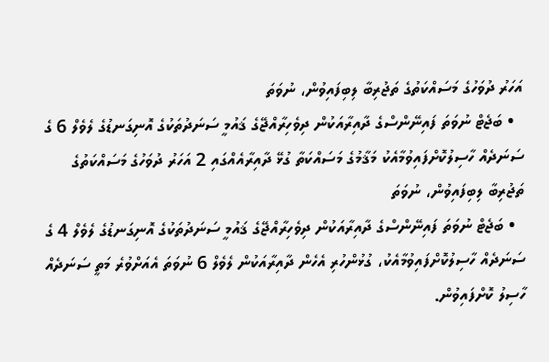އަހަރު ދުވަހުގެ މަސައްކަތުގެ ތަޖުރިބާ ލިބިފައިވުން، ނުވަތަ
  • ބަޖެޓް ނުވަތަ ފައިނޭންސްގެ ދާއިރާއަކުން ދިވެހިރާއްޖޭގެ ޤައުމީ ސަނަދުތަކުގެ އޮނިގަނޑުގެ ލެވެލް 6 ގެ ސަނަދެއް ހާސިލުކޮށްފައިވުމާއެކު މަޤާމުގެ މަސައްކަތާ ގުޅޭ ދާއިރާއެއްގައި 2 އަހަރު ދުވަހުގެ މަސައްކަތުގެ ތަޖުރިބާ ލިބިފައިވުން، ނުވަތަ
  • ބަޖެޓް ނުވަތަ ފައިނޭންސްގެ ދާއިރާއަކުން ދިވެހިރާއްޖޭގެ ޤައުމީ ސަނަދުތަކުގެ އޮނިގަނޑުގެ ލެވެލް 4 ގެ ސަނަދެއް ހާސިލުކޮށްފައިވުމާއެކު، ގުޅުންހުރި އެހެން ދާއިރާއަކުން ލެވެލް 6 ނުވަތަ އެއަށްވުރެ މަތީ ސަނަދެއް ހާސިލު ކޮށްފައިވުން.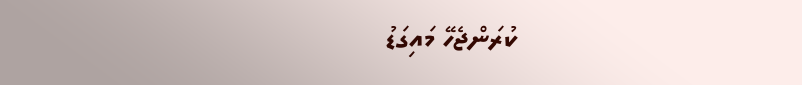ކުރަންޖެހޭ މައިގަޑު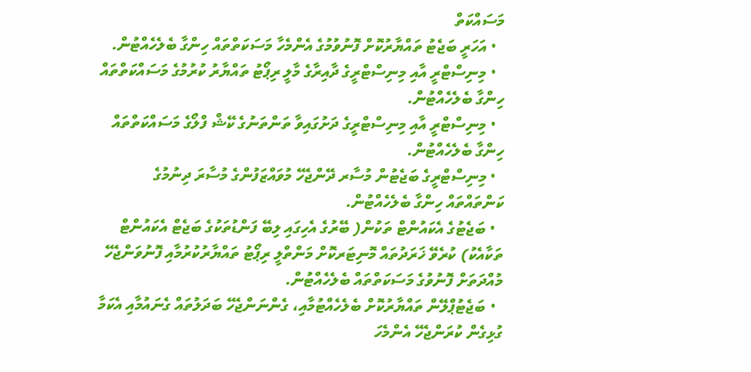މަސައްކަތް
  • އަހަރީ ބަޖެޓު ތައްޔާރުކޮށް ފޮނުވުމުގެ އެންމެހާ މަސަކަތްތައް ހިންގާ ބެލެހެއްޓުން.
  • މިނިސްޓްރީ އާއި މިނިސްޓްރީގެ ދާއިރާގެ މާލީ ރިޕޯޓު ތައްޔާރު ކުރުމުގެ މަސައްކަތްތައް ހިންގާ ބެލެހެއްޓުން.
  • މިނިސްޓްރީ އާއި މިނިސްޓްރީގެ ދަށުގައިވާ ތަންތަނުގެ ކޭޝް ފްލޯގެ މަސައްކަތްތައް ހިންގާ ބެލެހެއްޓުން.
  • މިނިސްޓްރީގެ ބަޖެޓުން މުސާރ ދޭންޖެހޭ މުވައްޒަފުންގެ މުސާރަ ދިނުމުގެ ކަންތައްތައް ހިންގާ ބެލެހެއްޓުން.
  • ބަޖެޓުގެ އެކައުންޓް ތަކުން( ބޭރުގެ އެހިގައި ލިބޭ ފަންޑުތަކުގެ ބަޖެޓް އެކައުންޓް ތަކާއެކު) ކުރެވޭ ޚަރަދުތައް މޮނިޓަރކޮށް މަންތްލީ ރިޕޯޓު ތައްޔާރުކުރުމާއި ފޮނުވަންޖެހޭ މުއްދަތަށް ފޮނުވުގެ މަސަކަތްތައް ބެލެހެއްޓުން.
  • ބަޖެޓުޕްލޭން ތައްޔާރުކޮށް ބެލެހެއްޓުމާއި، ގެންނަންޖެހޭ ބަދަލުތައް ގެނައުމާއި އެކަމާ ގުޅިގެން ކުރަންޖެހޭ އެންމެހަ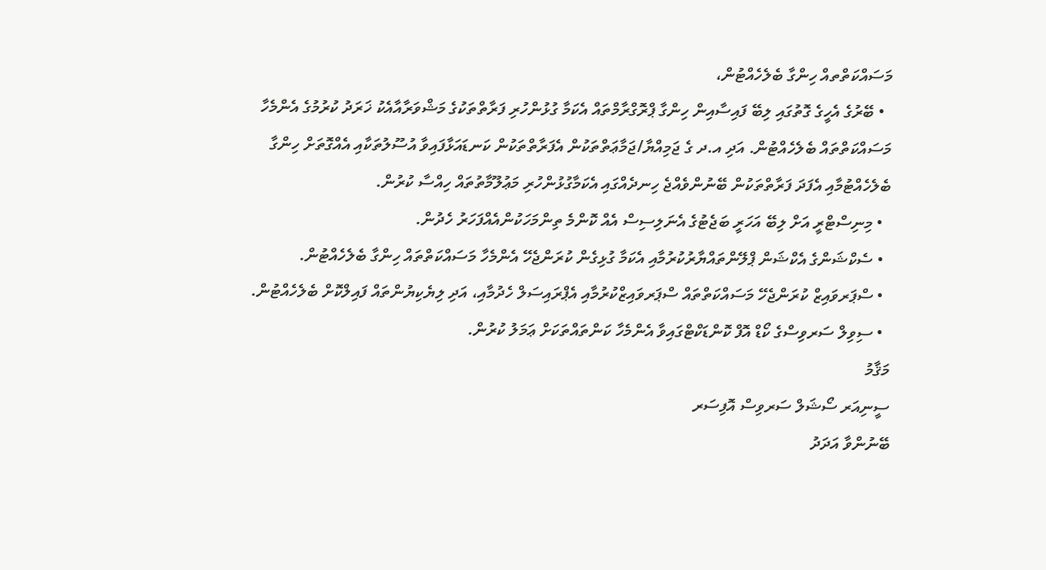މަސައްކަތްތއް ހިންގާ ބެލެހެއްޓުން،
  • ބޭރުގެ އެހީގެ ގޮތުގައި ލިބޭ ފައިސާއިން ހިންގާ ޕްރޮގްރާމްތައް އެކަމާ ގުޅުންހުރި ފަރާތްތަކުގެ މަޝްވަރާއާއެކު ޚަރަދު ކުރުމުގެ އެންމެހާ މަސައްކަތްތައް ބެލެހެއްޓުން. އަދި އ.ދ ގެ ޖަމިއްޔާ/ޖަމާޢަތްތަކުން އެފަރާތްތަކުން ކަނޑައަޅާފައިވާ އުސޫލުތަކާއި އެއްގޮތަށް ހިންގާ ބެލެހެއްޓުމާއި އެފަދަ ފަރާތްތަކުން ބޭނުންވެއްޖެ ހިނދެއްގައި އެކަމާގުޅުންހުރި މަޢުލޫމާތުތައް ހިއްސާ ކުރުން.
  • މިނިސްޓްރީ އަށް ލިބޭ އަހަރީ ބަޖެޓުގެ އެނަލިސިސް އެއް ކޮންމެ ތިންމަހަކުންއެއްފަހަރު ހެދުން.
  • ސެކްޝަންގެ އެކްޝަން ޕްލޭންތައްޔާރުކުރުމާއި އެކަމާ ގުޅިގެން ކުރަންޖެހޭ އެންމެހާ މަސައްކަތްތައް ހިންގާ ބެލެހެއްޓުން.
  • ސްޕަރވައިޒް ކުރަންޖެހޭ މަސައްކަތްތައް ސްޕަރވައިޒްކުރުމާއި އެޕްރައިސަލް ހެދުމާއި، އަދި ލިޔެކިޔުންތައް ފައިލްކޮށް ބެލެހެއްޓުން.
  • ސިވިލް ސަރވިސްގެ ކޯޑް އޮފް ކޮންޑަކްޓްގައިވާ އެންމެހާ ކަންތައްތަކަށް ޢަމަލު ކުރުން.
މަޤާމު
ސީނިއަރ ސޯޝަލް ސަރވިސް އޮފިސަރ
ބޭނުންވާ އަދަދު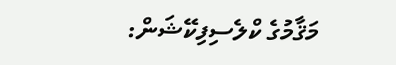މަޤާމުގެ ކްލެސިފިކޭޝަން: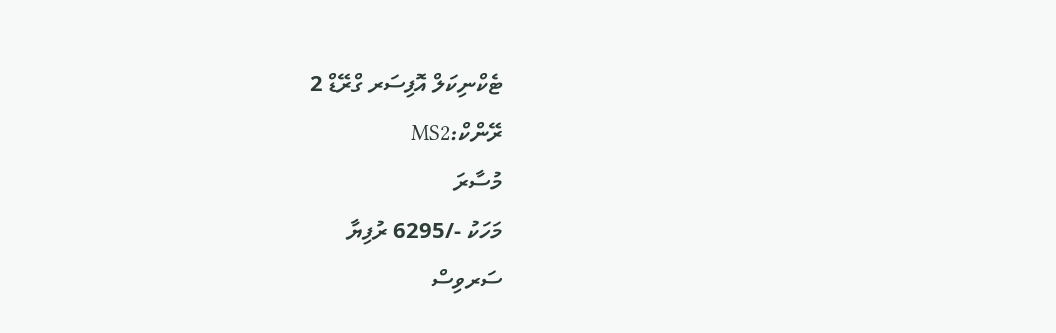ޓެކްނިކަލް އޮފިސަރ ގްރޭޑް 2
ރޭންކް:MS2
މުސާރަ
މަހަކު -/6295 ރުފިޔާ
ސަރވިސް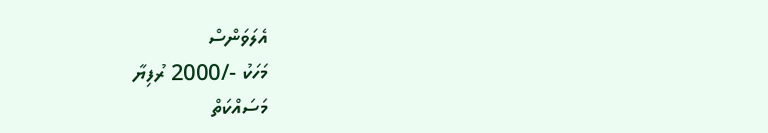އެލަވަންސް
މަހަކު -/2000 ރުފިޔާ
މަސައްކަތް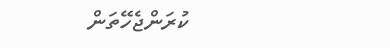ކުރަންޖެހޭތަން